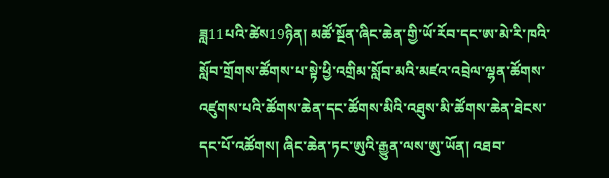ཟླ11པའི་ཚེས19ཉིན། མཚོ་སྔོན་ཞིང་ཆེན་གྱི་ཡོ་རོབ་དང་ཨ་མེ་རི་ཁའི་སློབ་གྲོགས་ཚོགས་པ་སྟེ་ཕྱི་འགྲིམ་སློབ་མའི་མཛའ་འབྲེལ་ལྷན་ཚོགས་འཛུགས་པའི་ཚོགས་ཆེན་དང་ཚོགས་མིའི་འཐུས་མི་ཚོགས་ཆེན་ཐེངས་དང་པོ་འཚོགས། ཞིང་ཆེན་ཏང་ཨུའི་རྒྱུན་ལས་ཨུ་ཡོན། འཐབ་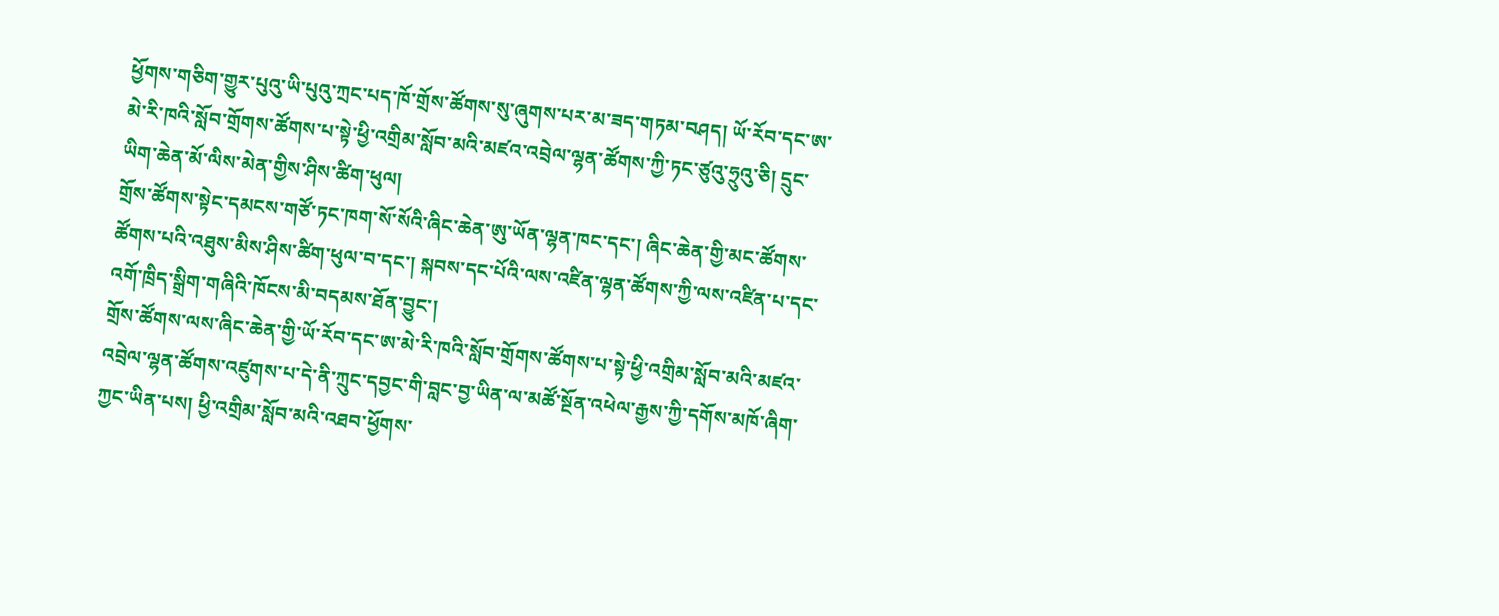ཕྱོགས་གཅིག་གྱུར་པུའུ་ཡི་པུའུ་ཀྲང་པད་ཁོ་གྲོས་ཚོགས་སུ་ཞུགས་པར་མ་ཟད་གཏམ་བཤད། ཡོ་རོབ་དང་ཨ་མེ་རི་ཁའི་སློབ་གྲོགས་ཚོགས་པ་སྟེ་ཕྱི་འགྲིམ་སློབ་མའི་མཛའ་འབྲེལ་ལྷན་ཚོགས་ཀྱི་ཏང་ཙུའུ་ཧྲུའུ་ཅི། དྲུང་ཡིག་ཆེན་མོ་ལིས་མེན་གྱིས་ཤིས་ཚིག་ཕུལ།
གྲོས་ཚོགས་སྟེང་དམངས་གཙོ་ཏང་ཁག་སོ་སོའི་ཞིང་ཆེན་ཨུ་ཡོན་ལྷན་ཁང་དང་། ཞིང་ཆེན་གྱི་མང་ཚོགས་ཚོགས་པའི་འཐུས་མིས་ཤིས་ཚིག་ཕུལ་བ་དང་། སྐབས་དང་པོའི་ལས་འཛིན་ལྷན་ཚོགས་ཀྱི་ལས་འཛིན་པ་དང་འགོ་ཁྲིད་སྒྲིག་གཞིའི་ཁོངས་མི་བདམས་ཐོན་བྱུང་།
གྲོས་ཚོགས་ལས་ཞིང་ཆེན་གྱི་ཡོ་རོབ་དང་ཨ་མེ་རི་ཁའི་སློབ་གྲོགས་ཚོགས་པ་སྟེ་ཕྱི་འགྲིམ་སློབ་མའི་མཛའ་འབྲེལ་ལྷན་ཚོགས་འཛུགས་པ་དེ་ནི་ཀྲུང་དབྱང་གི་བླང་བྱ་ཡིན་ལ་མཚོ་སྔོན་འཕེལ་རྒྱས་ཀྱི་དགོས་མཁོ་ཞིག་ཀྱང་ཡིན་པས། ཕྱི་འགྲིམ་སློབ་མའི་འཐབ་ཕྱོགས་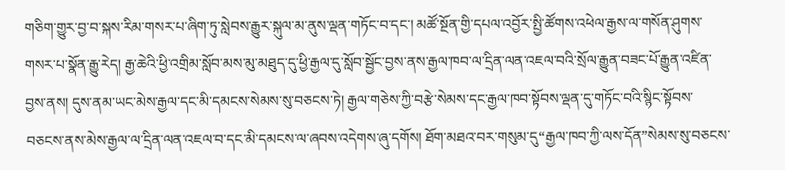གཅིག་གྱུར་བྱ་བ་སྐས་རིམ་གསར་པ་ཞིག་ཏུ་སླེབས་རྒྱུར་སྐུལ་མ་ནུས་ལྡན་གཏོང་བ་དང་། མཚོ་སྔོན་གྱི་དཔལ་འབྱོར་སྤྱི་ཚོགས་འཕེལ་རྒྱས་ལ་གསོན་ཤུགས་གསར་པ་སྣོན་རྒྱུ་རེད། རྒྱ་ཆེའི་ཕྱི་འགྲིམ་སློབ་མས་མུ་མཐུད་དུ་ཕྱི་རྒྱལ་དུ་སློབ་སྦྱོང་བྱས་ནས་རྒྱལ་ཁབ་ལ་དྲིན་ལན་འཇལ་བའི་སྲོལ་རྒྱུན་བཟང་པོ་རྒྱུན་འཛིན་བྱས་ནས། དུས་ནམ་ཡང་མེས་རྒྱལ་དང་མི་དམངས་སེམས་སུ་བཅངས་ཏེ། རྒྱལ་གཅེས་ཀྱི་བརྩེ་སེམས་དང་རྒྱལ་ཁབ་སྟོབས་ལྡན་དུ་གཏོང་བའི་སྙིང་སྟོབས་བཅངས་ནས་མེས་རྒྱལ་ལ་དྲིན་ལན་འཇལ་བ་དང་མི་དམངས་ལ་ཞབས་འདེགས་ཞུ་དགོས། ཐོག་མཐའ་བར་གསུམ་དུ“རྒྱལ་ཁབ་ཀྱི་ལས་དོན”སེམས་སུ་བཅངས་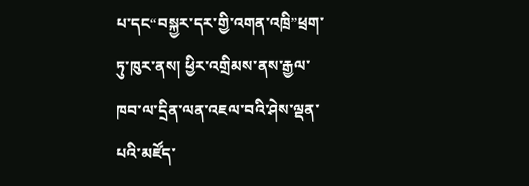པ་དང“བསྐྱར་དར་གྱི་འགན་འཁྲི”ཕྲག་ཏུ་ཁུར་ནས། ཕྱིར་འགྲིམས་ནས་རྒྱལ་ཁབ་ལ་དྲིན་ལན་འཇལ་བའི་ཤེས་ལྡན་པའི་མཛོད་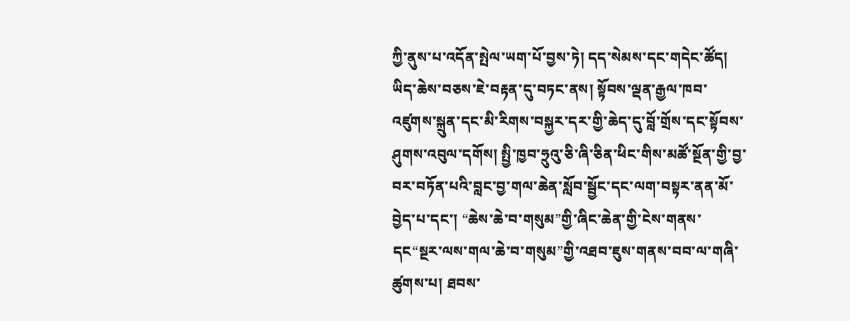ཀྱི་ནུས་པ་འདོན་སྤེལ་ཡག་པོ་བྱས་ཏེ། དད་སེམས་དང་གདེང་ཚོད། ཡིད་ཆེས་བཅས་ཇེ་བརྟན་དུ་བཏང་ནས། སྟོབས་ལྡན་རྒྱལ་ཁབ་འཛུགས་སྐྲུན་དང་མི་རིགས་བསྐྱར་དར་གྱི་ཆེད་དུ་བློ་གྲོས་དང་སྟོབས་ཤུགས་འབུལ་དགོས། སྤྱི་ཁྱབ་ཧྲུའུ་ཅི་ཞི་ཅིན་ཕིང་གིས་མཚོ་སྔོན་གྱི་བྱ་བར་བཏོན་པའི་བླང་བྱ་གལ་ཆེན་སློབ་སྦྱོང་དང་ལག་བསྟར་ནན་མོ་བྱེད་པ་དང་། “ཆེས་ཆེ་བ་གསུམ”གྱི་ཞིང་ཆེན་གྱི་ངེས་གནས་དང“སྔར་ལས་གལ་ཆེ་བ་གསུམ”གྱི་འཐབ་ཇུས་གནས་བབ་ལ་གཞི་ཚུགས་པ། ཐབས་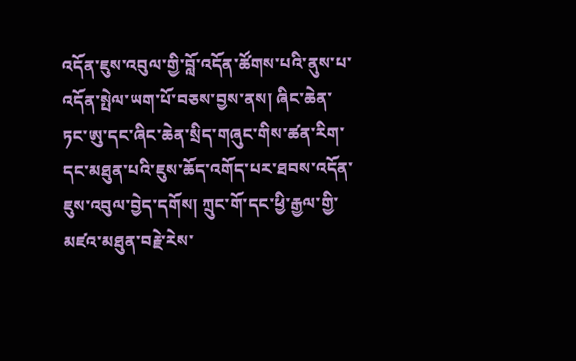འདོན་ཇུས་འབུལ་གྱི་བློ་འདོན་ཚོགས་པའི་ནུས་པ་འདོན་སྤེལ་ཡག་པོ་བཅས་བྱས་ནས། ཞིང་ཆེན་ཏང་ཨུ་དང་ཞིང་ཆེན་སྲིད་གཞུང་གིས་ཚན་རིག་དང་མཐུན་པའི་ཇུས་ཆོད་འགོད་པར་ཐབས་འདོན་ཇུས་འབུལ་བྱེད་དགོས། ཀྲུང་གོ་དང་ཕྱི་རྒྱལ་གྱི་མཛའ་མཐུན་བརྗེ་རེས་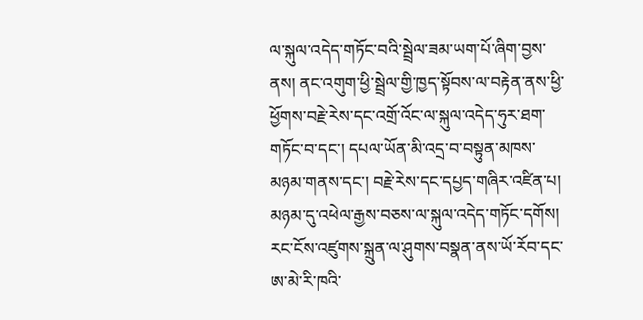ལ་སྐུལ་འདེད་གཏོང་བའི་སྦྲེལ་ཟམ་ཡག་པོ་ཞིག་བྱས་ནས། ནང་འགུག་ཕྱི་སྦྲེལ་གྱི་ཁྱད་སྟོབས་ལ་བརྟེན་ནས་ཕྱི་ཕྱོགས་བརྗེ་རེས་དང་འགྲོ་འོང་ལ་སྐུལ་འདེད་ཧུར་ཐག་གཏོང་བ་དང་། དཔལ་ཡོན་མི་འདྲ་བ་བསྟུན་མཁས་མཉམ་གནས་དང་། བརྗེ་རེས་དང་དཔྱད་གཞིར་འཛིན་པ། མཉམ་དུ་འཕེལ་རྒྱས་བཅས་ལ་སྐུལ་འདེད་གཏོང་དགོས། རང་ངོས་འཛུགས་སྐྲུན་ལ་ཤུགས་བསྣན་ནས་ཡོ་རོབ་དང་ཨ་མེ་རི་ཁའི་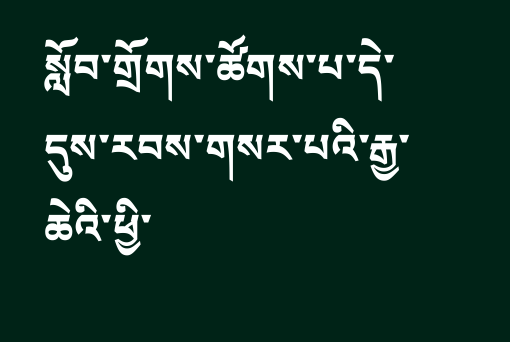སློབ་གྲོགས་ཚོགས་པ་དེ་དུས་རབས་གསར་པའི་རྒྱ་ཆེའི་ཕྱི་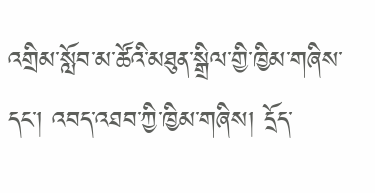འགྲིམ་སློབ་མ་ཚོའི་མཐུན་སྒྲིལ་གྱི་ཁྱིམ་གཞིས་དང་། འབད་འཐབ་ཀྱི་ཁྱིམ་གཞིས། དྲོད་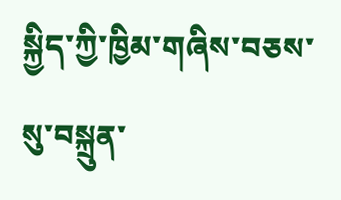སྐྱིད་ཀྱི་ཁྱིམ་གཞིས་བཅས་སུ་བསྐྲུན་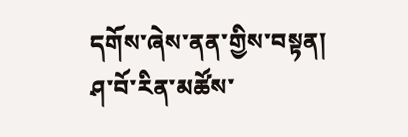དགོས་ཞེས་ནན་གྱིས་བསྟན།
ཤ་བོ་རིན་མཚོས་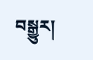བསྒྱུར།